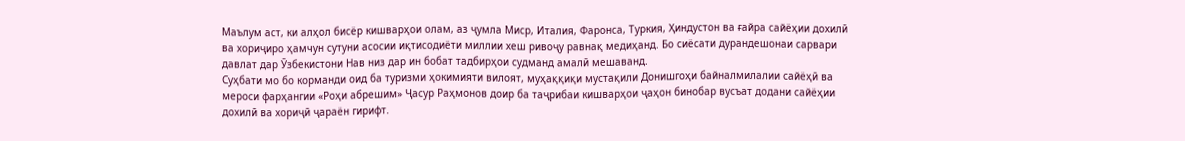Маълум аст, ки алҳол бисёр кишварҳои олам, аз ҷумла Миср, Италия, Фаронса, Туркия, Ҳиндустон ва ғайра сайёҳии дохилӣ ва хориҷиро ҳамчун сутуни асосии иқтисодиёти миллии хеш ривоҷу равнақ медиҳанд. Бо сиёсати дурандешонаи сарвари давлат дар Ӯзбекистони Нав низ дар ин бобат тадбирҳои судманд амалӣ мешаванд.
Суҳбати мо бо корманди оид ба туризми ҳокимияти вилоят, муҳаққиқи мустақили Донишгоҳи байналмилалии сайёҳӣ ва мероси фарҳангии «Роҳи абрешим» Ҷасур Раҳмонов доир ба таҷрибаи кишварҳои ҷаҳон бинобар вусъат додани сайёҳии дохилӣ ва хориҷӣ ҷараён гирифт.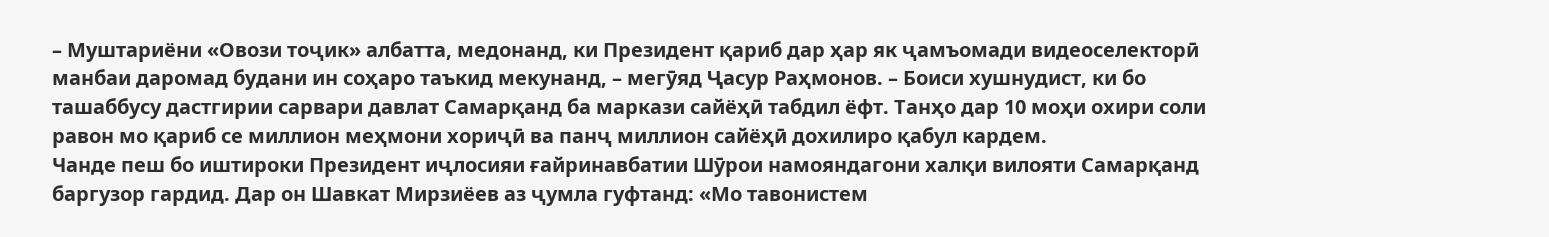– Муштариёни «Овози тоҷик» албатта, медонанд, ки Президент қариб дар ҳар як ҷамъомади видеоселекторӣ манбаи даромад будани ин соҳаро таъкид мекунанд, – мегӯяд Ҷасур Раҳмонов. – Боиси хушнудист, ки бо ташаббусу дастгирии сарвари давлат Самарқанд ба маркази сайёҳӣ табдил ёфт. Танҳо дар 10 моҳи охири соли равон мо қариб се миллион меҳмони хориҷӣ ва панҷ миллион сайёҳӣ дохилиро қабул кардем.
Чанде пеш бо иштироки Президент иҷлосияи ғайринавбатии Шӯрои намояндагони халқи вилояти Самарқанд баргузор гардид. Дар он Шавкат Мирзиёев аз ҷумла гуфтанд: «Мо тавонистем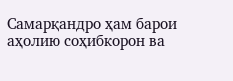Самарқандро ҳам барои аҳолию соҳибкорон ва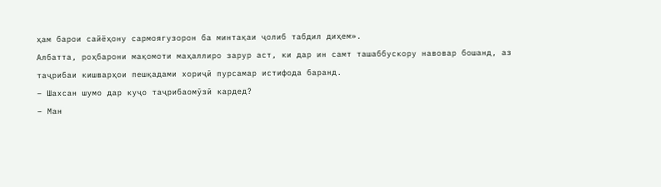ҳам барои сайёҳону сармоягузорон ба минтақаи ҷолиб табдил диҳем».
Албатта, роҳбарони мақомоти маҳаллиро зарур аст, ки дар ин самт ташаббускору навовар бошанд, аз таҷрибаи кишварҳои пешқадами хориҷӣ пурсамар истифода баранд.
– Шахсан шумо дар куҷо таҷрибаомӯзӣ кардед?
– Ман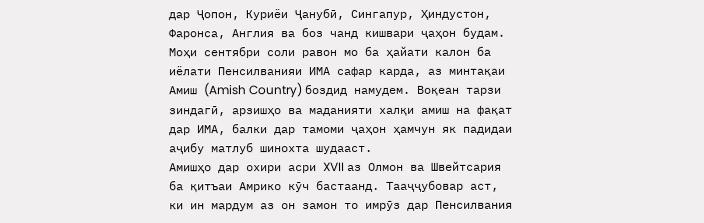дар Ҷопон, Куриёи Ҷанубӣ, Сингапур, Ҳиндустон, Фаронса, Англия ва боз чанд кишвари ҷаҳон будам.
Моҳи сентябри соли равон мо ба ҳайати калон ба иёлати Пенсилванияи ИМА сафар карда, аз минтақаи Амиш (Amish Country) боздид намудем. Воқеан тарзи зиндагӣ, арзишҳо ва маданияти халқи амиш на фақат дар ИМА, балки дар тамоми ҷаҳон ҳамчун як падидаи аҷибу матлуб шинохта шудааст.
Амишҳо дар охири асри XVII аз Олмон ва Швейтсария ба қитъаи Амрико кӯч бастаанд. Тааҷҷубовар аст, ки ин мардум аз он замон то имрӯз дар Пенсилвания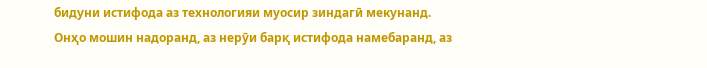бидуни истифода аз технологияи муосир зиндагӣ мекунанд. Онҳо мошин надоранд, аз нерӯи барқ истифода намебаранд, аз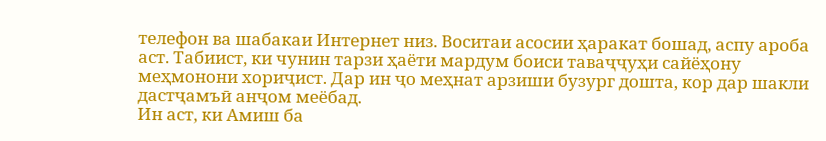телефон ва шабакаи Интернет низ. Воситаи асосии ҳаракат бошад, аспу ароба аст. Табиист, ки чунин тарзи ҳаёти мардум боиси таваҷҷуҳи сайёҳону меҳмонони хориҷист. Дар ин ҷо меҳнат арзиши бузург дошта, кор дар шакли дастҷамъӣ анҷом меёбад.
Ин аст, ки Амиш ба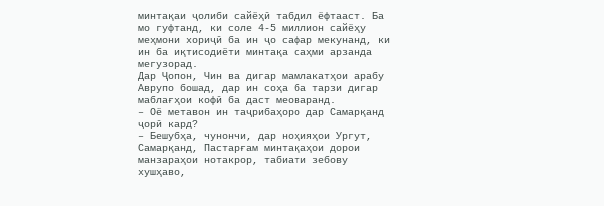минтақаи ҷолиби сайёҳӣ табдил ёфтааст. Ба мо гуфтанд, ки соле 4-5 миллион сайёҳу меҳмони хориҷӣ ба ин ҷо сафар мекунанд, ки ин ба иқтисодиёти минтақа саҳми арзанда мегузорад.
Дар Ҷопон, Чин ва дигар мамлакатҳои арабу Аврупо бошад, дар ин соҳа ба тарзи дигар маблағҳои кофӣ ба даст меоваранд.
– Оё метавон ин таҷрибаҳоро дар Самарқанд ҷорӣ кард?
– Бешубҳа, чунончи, дар ноҳияҳои Ургут, Самарқанд, Пастарғам минтақаҳои дорои манзараҳои нотакрор, табиати зебову хушҳаво,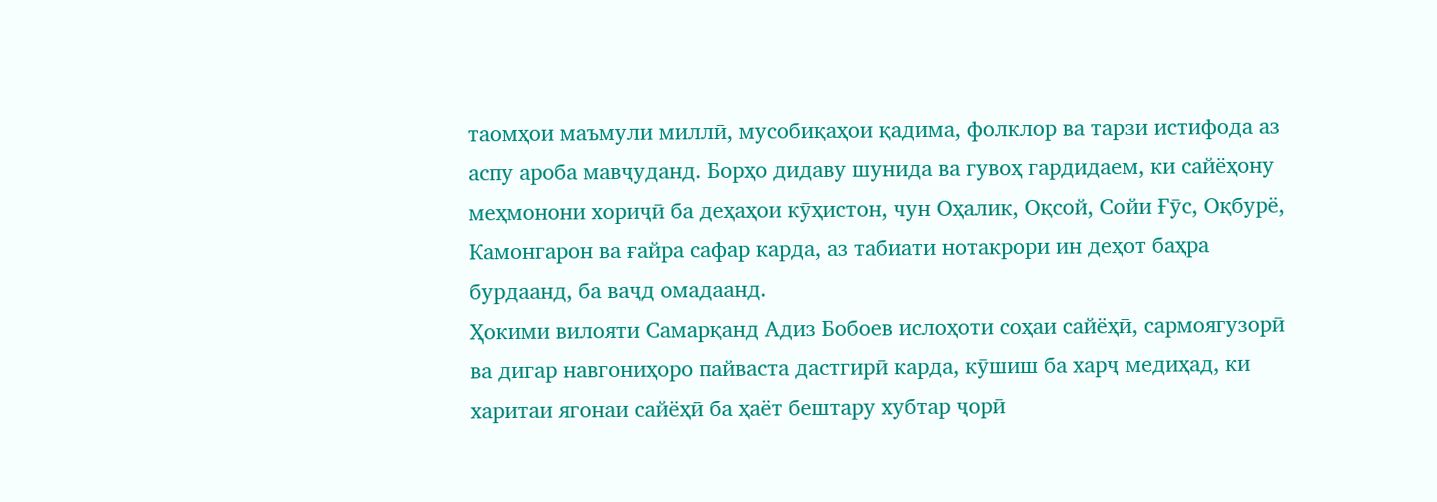таомҳои маъмули миллӣ, мусобиқаҳои қадима, фолклор ва тарзи истифода аз аспу ароба мавҷуданд. Борҳо дидаву шунида ва гувоҳ гардидаем, ки сайёҳону меҳмонони хориҷӣ ба деҳаҳои кӯҳистон, чун Оҳалик, Оқсой, Сойи Ғӯс, Оқбурё, Камонгарон ва ғайра сафар карда, аз табиати нотакрори ин деҳот баҳра бурдаанд, ба ваҷд омадаанд.
Ҳокими вилояти Самарқанд Адиз Бобоев ислоҳоти соҳаи сайёҳӣ, сармоягузорӣ ва дигар навгониҳоро пайваста дастгирӣ карда, кӯшиш ба харҷ медиҳад, ки харитаи ягонаи сайёҳӣ ба ҳаёт бештару хубтар ҷорӣ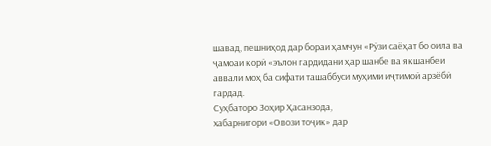шавад, пешниҳод дар бораи ҳамчун «Рӯзи саёҳат бо оила ва ҷамоаи корӣ «эълон гардидани ҳар шанбе ва якшанбеи аввали моҳ ба сифати ташаббуси муҳими иҷтимоӣ арзёбӣ гардад.
Суҳбаторо Зоҳир Ҳасанзода,
хабарнигори «Овози тоҷик» дар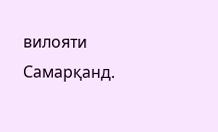вилояти Самарқанд.